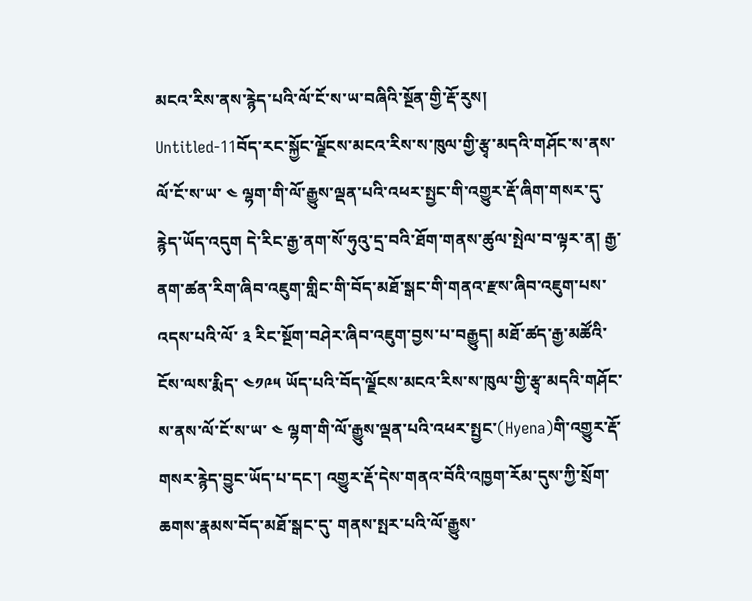མངའ་རིས་ནས་རྙེད་པའི་ལོ་ངོ་ས་ཡ་བཞིའི་སྔོན་གྱི་རྡོ་རུས།
Untitled-11བོད་རང་སྐྱོང་ལྗོངས་མངའ་རིས་ས་ཁུལ་གྱི་རྩྭ་མདའི་གཤོང་ས་ནས་ལོ་ངོ་ས་ཡ་ ༤ ལྷག་གི་ལོ་རྒྱུས་ལྡན་པའི་འཕར་སྤྱང་གི་འགྱུར་རྡོ་ཞིག་གསར་དུ་རྙེད་ཡོད་འདུག དེ་རིང་རྒྱ་ནག་སོ་ཧུའུ་དྲ་བའི་ཐོག་གནས་ཚུལ་སྤེལ་བ་ལྟར་ན། རྒྱ་ནག་ཚན་རིག་ཞིབ་འཇུག་གླིང་གི་བོད་མཐོ་སྒང་གི་གནའ་རྫས་ཞིབ་འཇུག་པས་འདས་པའི་ལོ་ ༣ རིང་སྔོག་བཤེར་ཞིབ་འཇུག་བྱས་པ་བརྒྱུད། མཐོ་ཚད་རྒྱ་མཚོའི་ངོས་ལས་རྨིད་ ༤༡༩༥ ཡོད་པའི་བོད་ལྗོངས་མངའ་རིས་ས་ཁུལ་གྱི་རྩྭ་མདའི་གཤོང་ས་ནས་ལོ་ངོ་ས་ཡ་ ༤ ལྷག་གི་ལོ་རྒྱུས་ལྡན་པའི་འཕར་སྤྱང་(Hyena)གི་འགྱུར་རྡོ་གསར་རྙེད་བྱུང་ཡོད་པ་དང་། འགྱུར་རྡོ་དེས་གནའ་བོའི་འཁྱག་རོམ་དུས་ཀྱི་སྲོག་ཆགས་རྣམས་བོད་མཐོ་སྒང་དུ་ གནས་སྤར་པའི་ལོ་རྒྱུས་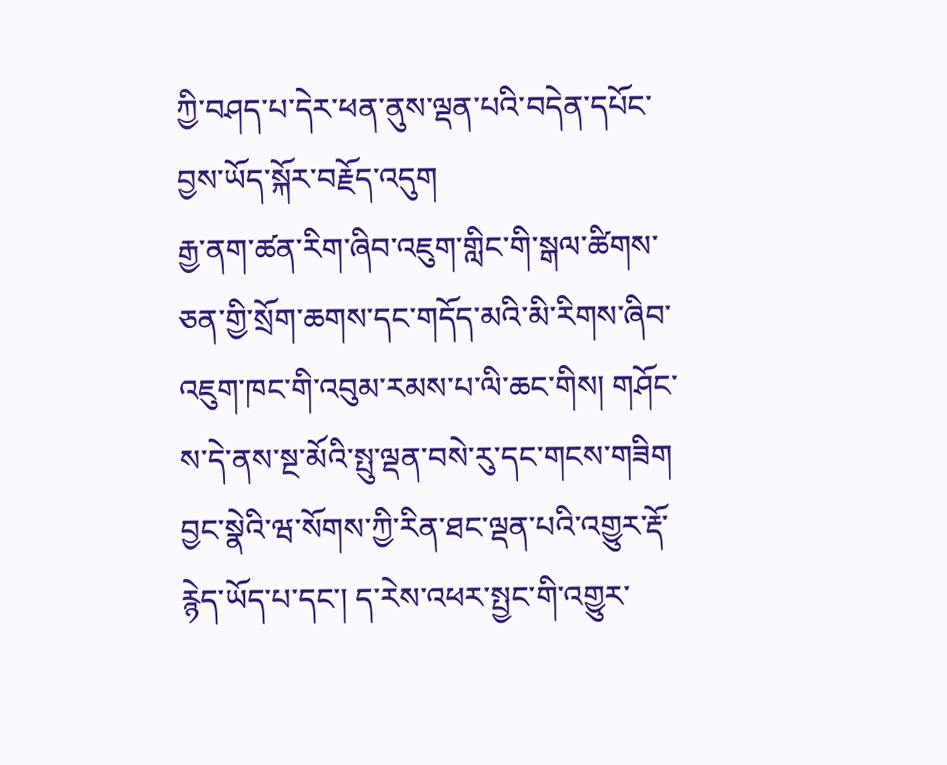ཀྱི་བཤད་པ་དེར་ཕན་ནུས་ལྡན་པའི་བདེན་དཔོང་བྱས་ཡོད་སྐོར་བརྗོད་འདུག
རྒྱ་ནག་ཚན་རིག་ཞིབ་འཇུག་གླིང་གི་སྒལ་ཚིགས་ཅན་གྱི་སྲོག་ཆགས་དང་གདོད་མའི་མི་རིགས་ཞིབ་འཇུག་ཁང་གི་འབུམ་རམས་པ་ལི་ཆང་གིས། གཤོང་ས་དེ་ནས་སྔ་མོའི་སྤུ་ལྡན་བསེ་རུ་དང་གངས་གཟིག བྱང་སྣེའི་ཝ་སོགས་ཀྱི་རིན་ཐང་ལྡན་པའི་འགྱུར་རྡོ་རྙེད་ཡོད་པ་དང་། ད་རེས་འཕར་སྤྱང་གི་འགྱུར་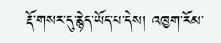རྡོ་གསར་དུ་རྙེད་ཡོད་པ་དེས། འཁྱག་རོམ་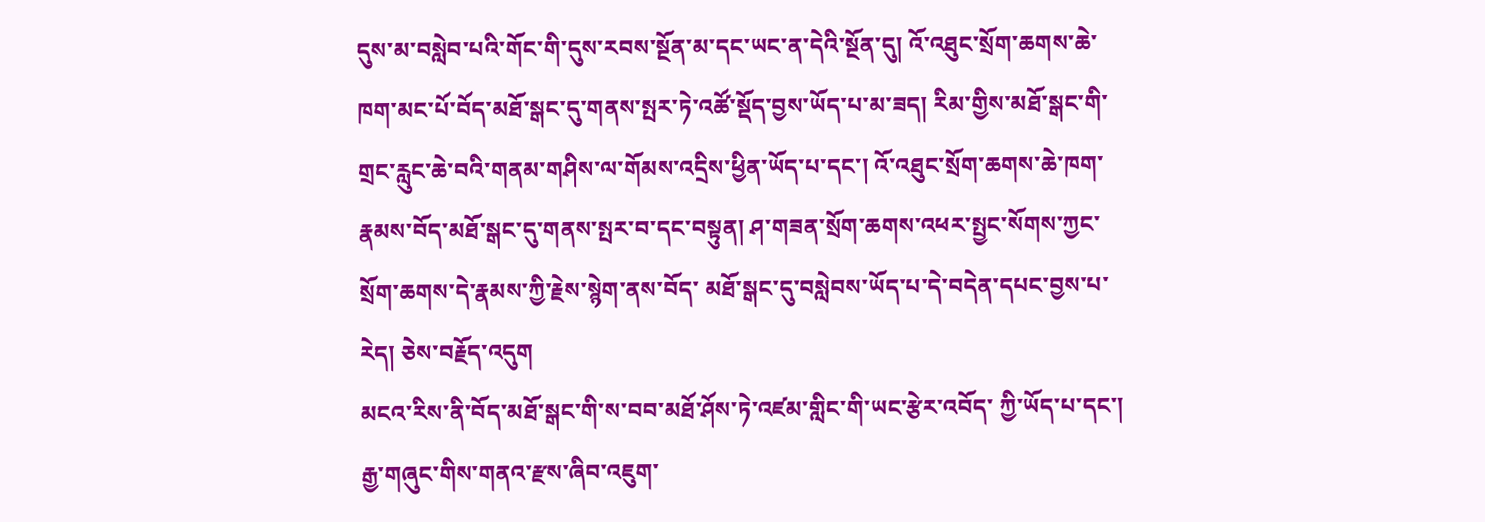དུས་མ་བསླེབ་པའི་གོང་གི་དུས་རབས་སྔོན་མ་དང་ཡང་ན་དེའི་སྔོན་དུ། འོ་འཐུང་སྲོག་ཆགས་ཆེ་ཁག་མང་པོ་བོད་མཐོ་སྒང་དུ་གནས་སྤར་ཏེ་འཚོ་སྡོད་བྱས་ཡོད་པ་མ་ཟད། རིམ་གྱིས་མཐོ་སྒང་གི་གྲང་རླུང་ཆེ་བའི་གནམ་གཤིས་ལ་གོམས་འདྲིས་ཕྱིན་ཡོད་པ་དང་། འོ་འཐུང་སྲོག་ཆགས་ཆེ་ཁག་རྣམས་བོད་མཐོ་སྒང་དུ་གནས་སྤར་བ་དང་བསྟུན། ཤ་གཟན་སྲོག་ཆགས་འཕར་སྤྱང་སོགས་ཀྱང་སྲོག་ཆགས་དེ་རྣམས་ཀྱི་རྗེས་སྙེག་ནས་བོད་ མཐོ་སྒང་དུ་བསླེབས་ཡོད་པ་དེ་བདེན་དཔང་བྱས་པ་རེད། ཅེས་བརྗོད་འདུག
མངའ་རིས་ནི་བོད་མཐོ་སྒང་གི་ས་བབ་མཐོ་ཤོས་ཏེ་འཛམ་གླིང་གི་ཡང་རྩེར་འབོད་ ཀྱི་ཡོད་པ་དང་། རྒྱ་གཞུང་གིས་གནའ་རྫས་ཞིབ་འཇུག་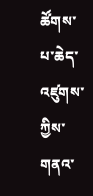ཚོགས་པ་ཆེད་འཛུགས་ཀྱིས་གནའ་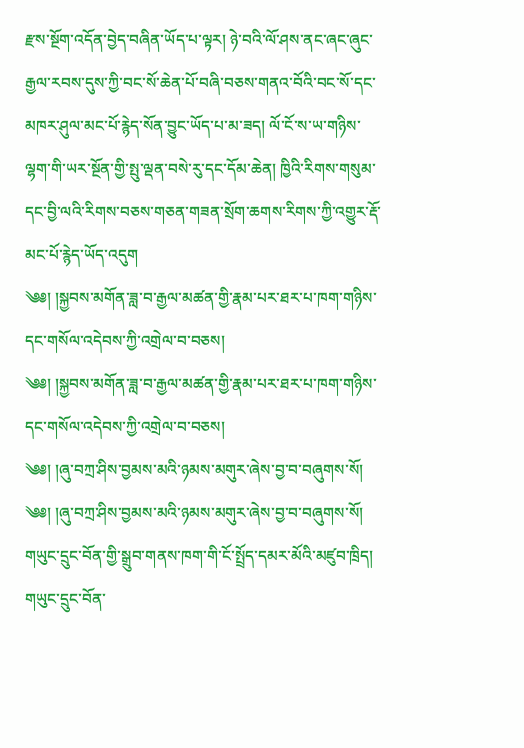རྫས་སྔོག་འདོན་བྱེད་བཞིན་ཡོད་པ་ལྟར། ཉེ་བའི་ལོ་ཤས་ནང་ཞང་ཞུང་རྒྱལ་རབས་དུས་ཀྱི་བང་སོ་ཆེན་པོ་བཞི་བཅས་གནའ་བོའི་བང་སོ་དང་མཁར་ཤུལ་མང་པོ་རྙེད་སོན་བྱུང་ཡོད་པ་མ་ཟད། ལོ་ངོ་ས་ཡ་གཉིས་ལྷག་གི་ཡར་སྔོན་གྱི་སྤུ་ལྡན་བསེ་རུ་དང་དོམ་ཆེན། ཁྱིའི་རིགས་གསུམ་དང་བྱི་ལའི་རིགས་བཅས་གཅན་གཟན་སྲོག་ཆགས་རིགས་ཀྱི་འགྱུར་རྡོ་ མང་པོ་རྙེད་ཡོད་འདུག
༄༅། །སྐྱབས་མགོན་ཟླ་བ་རྒྱལ་མཚན་གྱི་རྣམ་པར་ཐར་པ་ཁག་གཉིས་དང་གསོལ་འདེབས་ཀྱི་འགྲེལ་བ་བཅས།
༄༅། །སྐྱབས་མགོན་ཟླ་བ་རྒྱལ་མཚན་གྱི་རྣམ་པར་ཐར་པ་ཁག་གཉིས་དང་གསོལ་འདེབས་ཀྱི་འགྲེལ་བ་བཅས།
༄༅། །ཞུ་བཀྲ་ཤིས་བྱམས་མའི་ཉམས་མགུར་ཞེས་བྱ་བ་བཞུགས་སོ།
༄༅། །ཞུ་བཀྲ་ཤིས་བྱམས་མའི་ཉམས་མགུར་ཞེས་བྱ་བ་བཞུགས་སོ།
གཡུང་དྲུང་བོན་གྱི་སྒྲུབ་གནས་ཁག་གི་ངོ་སྤྲོད་དམར་མོའི་མཛུབ་ཁྲིད།
གཡུང་དྲུང་བོན་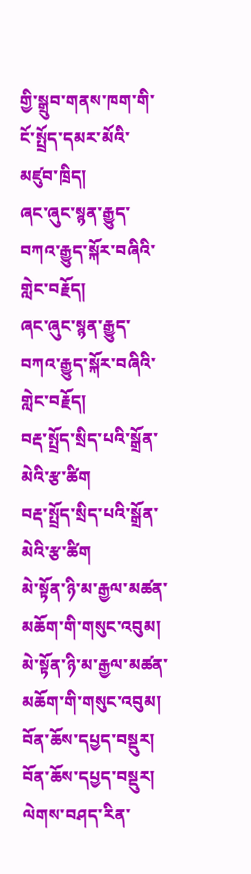གྱི་སྒྲུབ་གནས་ཁག་གི་ངོ་སྤྲོད་དམར་མོའི་མཛུབ་ཁྲིད།
ཞང་ཞུང་སྙན་རྒྱུད་བཀའ་རྒྱུད་སྐོར་བཞིའི་གླེང་བརྗོད།
ཞང་ཞུང་སྙན་རྒྱུད་བཀའ་རྒྱུད་སྐོར་བཞིའི་གླེང་བརྗོད།
བརྡ་སྤྲོད་སྲིད་པའི་སྒྲོན་མེའི་རྩ་ཚིག
བརྡ་སྤྲོད་སྲིད་པའི་སྒྲོན་མེའི་རྩ་ཚིག
མེ་སྟོན་ཉི་མ་རྒྱལ་མཚན་མཆོག་གི་གསུང་འབུམ།
མེ་སྟོན་ཉི་མ་རྒྱལ་མཚན་མཆོག་གི་གསུང་འབུམ།
བོན་ཆོས་དཔྱད་བསྡུར།
བོན་ཆོས་དཔྱད་བསྡུར།
ལེགས་བཤད་རིན་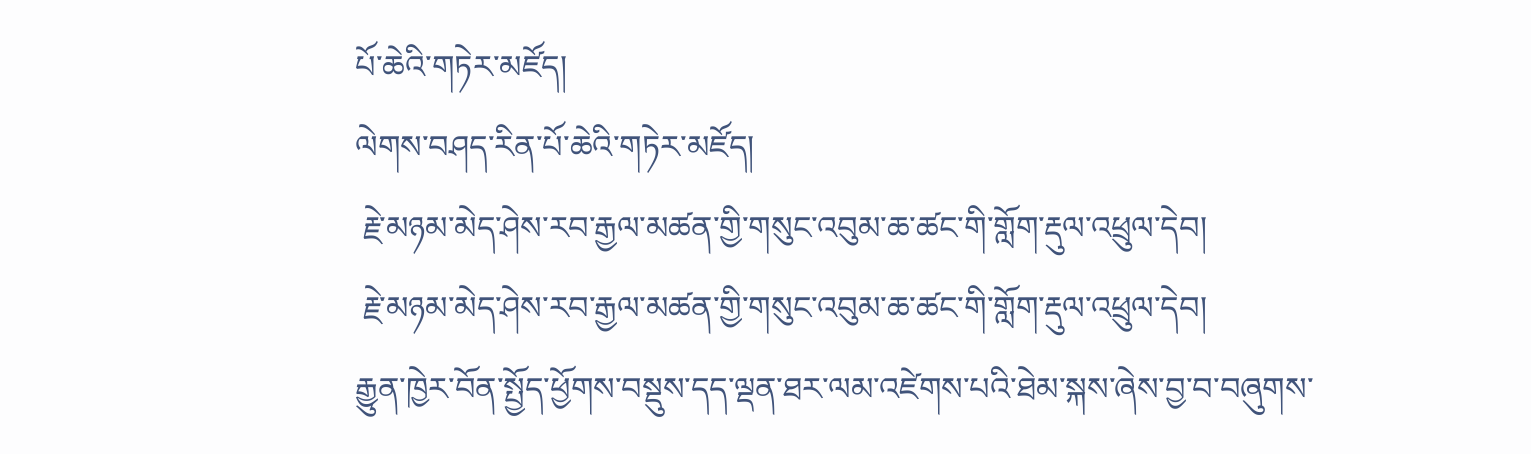པོ་ཆེའི་གཏེར་མཛོད།
ལེགས་བཤད་རིན་པོ་ཆེའི་གཏེར་མཛོད།
 རྗེ་མཉམ་མེད་ཤེས་རབ་རྒྱལ་མཚན་གྱི་གསུང་འབུམ་ཆ་ཚང་གི་གློག་རྡུལ་འཕྲུལ་དེབ།
 རྗེ་མཉམ་མེད་ཤེས་རབ་རྒྱལ་མཚན་གྱི་གསུང་འབུམ་ཆ་ཚང་གི་གློག་རྡུལ་འཕྲུལ་དེབ།
རྒྱུན་ཁྱེར་བོན་སྤྱོད་ཕྱོགས་བསྡུས་དད་ལྡན་ཐར་ལམ་འཛེགས་པའི་ཐེམ་སྐས་ཞེས་བྱ་བ་བཞུགས་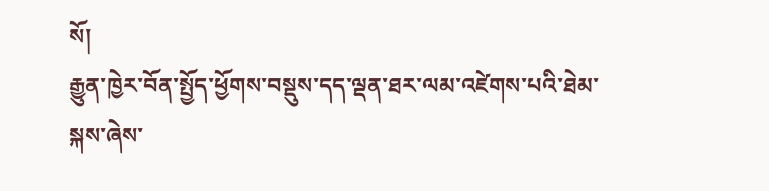སོ།
རྒྱུན་ཁྱེར་བོན་སྤྱོད་ཕྱོགས་བསྡུས་དད་ལྡན་ཐར་ལམ་འཛེགས་པའི་ཐེམ་སྐས་ཞེས་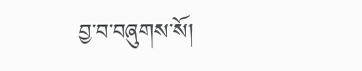བྱ་བ་བཞུགས་སོ།